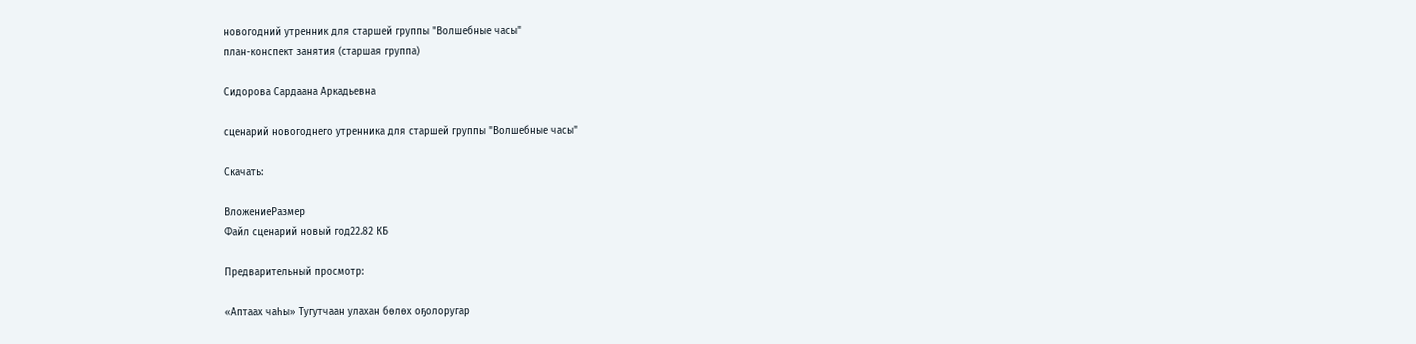новогодний утренник для старшей группы "Волшебные часы"
план-конспект занятия (старшая группа)

Сидорова Сардаана Аркадьевна

сценарий новогоднего утренника для старшей группы "Волшебные часы"

Скачать:

ВложениеРазмер
Файл сценарий новый год22.82 КБ

Предварительный просмотр:

«Аптаах чаһы» Тугутчаан улахан бөлөх оҕолоругар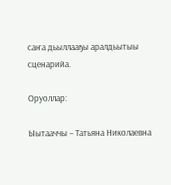саҥа дьыллааҕы аралдьытыы сценарийа.

Оруоллар:

Ыытааччы – Татьяна Николаевна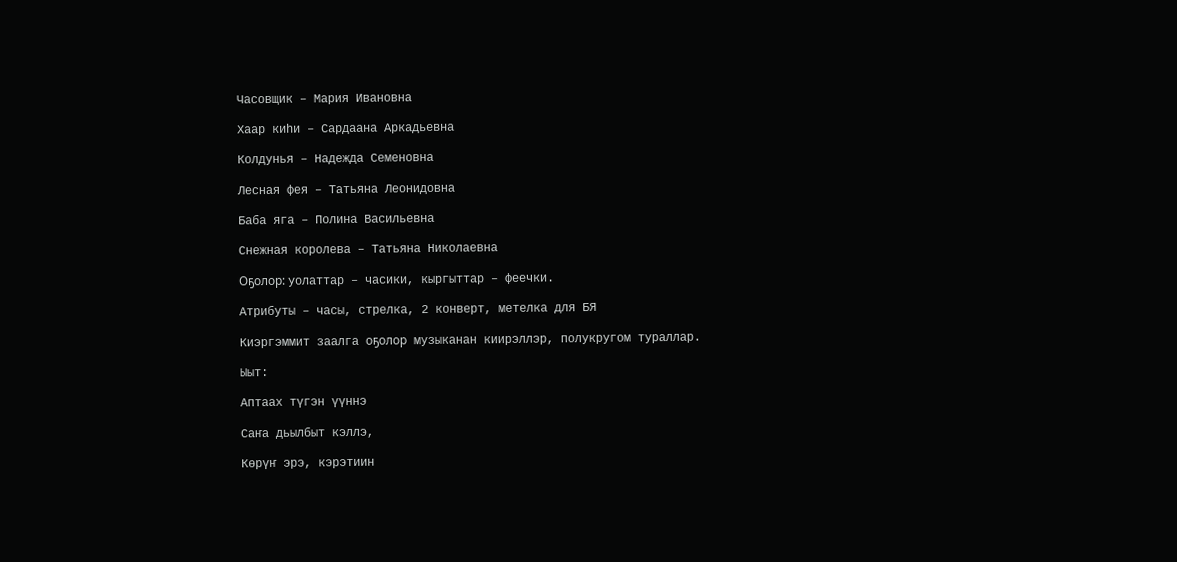Часовщик – Мария Ивановна

Хаар киһи – Сардаана Аркадьевна

Колдунья – Надежда Семеновна

Лесная фея – Татьяна Леонидовна

Баба яга – Полина Васильевна

Снежная королева – Татьяна Николаевна

Оҕолор: уолаттар – часики, кыргыттар – феечки.

Атрибуты – часы, стрелка, 2 конверт, метелка для БЯ

Киэргэммит заалга оҕолор музыканан киирэллэр, полукругом тураллар.

Ыыт:

Аптаах түгэн үүннэ

Саҥа дьылбыт кэллэ,

Көрүҥ эрэ, кэрэтиин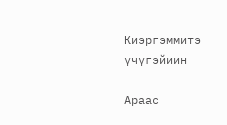Киэргэммитэ үчүгэйиин

Араас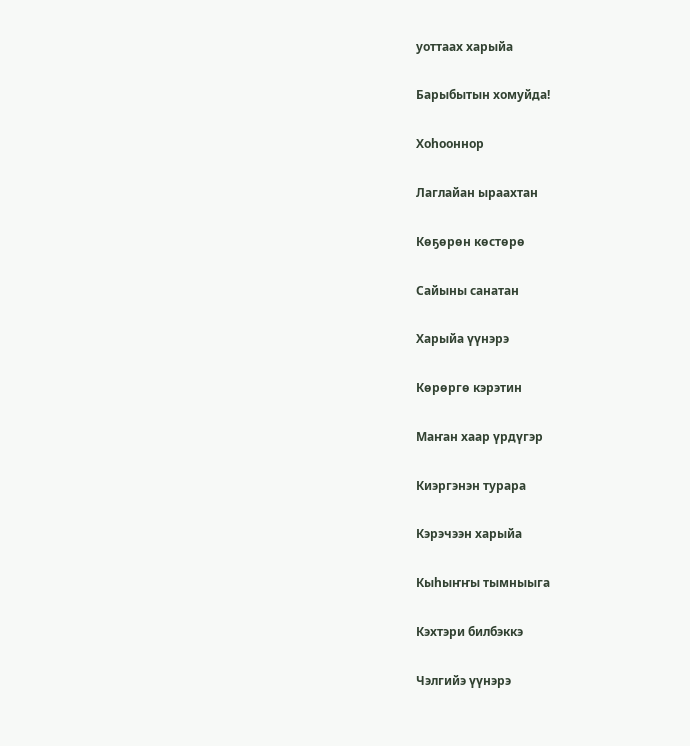уоттаах харыйа

Барыбытын хомуйда!

Хоһооннор

Лаглайан ыраахтан

Көҕөрөн көстөрө

Сайыны санатан

Харыйа үүнэрэ

Көрөргө кэрэтин

Маҥан хаар үрдүгэр

Киэргэнэн турара

Кэрэчээн харыйа

Кыһыҥҥы тымныыга

Кэхтэри билбэккэ

Чэлгийэ үүнэрэ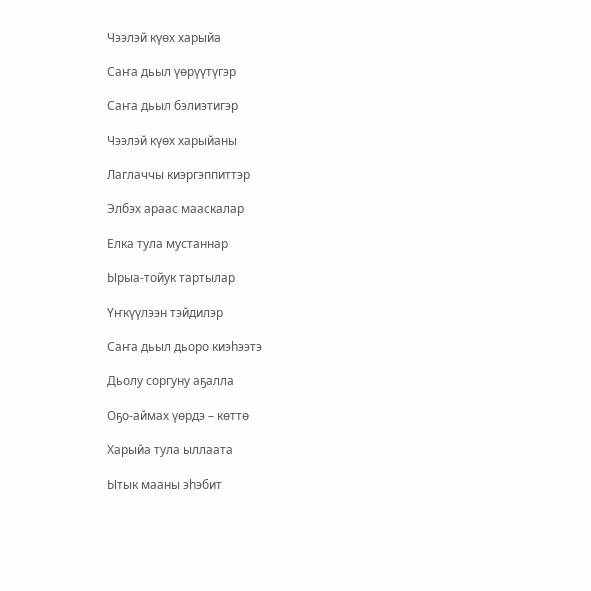Чээлэй күөх харыйа

Саҥа дьыл үөрүүтүгэр

Саҥа дьыл бэлиэтигэр

Чээлэй күөх харыйаны

Лаглаччы киэргэппиттэр

Элбэх араас мааскалар

Елка тула мустаннар

Ырыа-тойук тартылар

Үҥкүүлээн тэйдилэр

Саҥа дьыл дьоро киэһээтэ

Дьолу соргуну аҕалла

Оҕо-аймах үөрдэ – көттө

Харыйа тула ыллаата

Ытык мааны эһэбит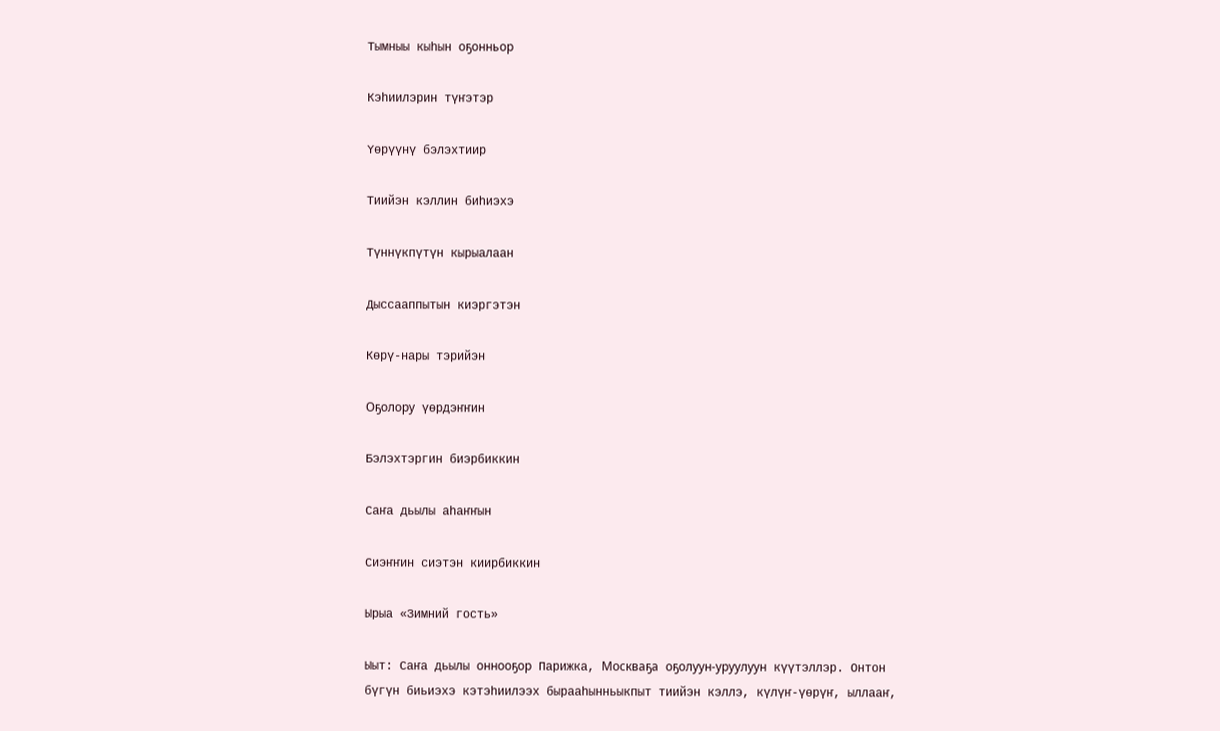Тымныы кыһын оҕонньор

Кэһиилэрин түҥэтэр

Үөрүүнү бэлэхтиир

Тиийэн кэллин биһиэхэ

Түннүкпүтүн кырыалаан

Дыссааппытын киэргэтэн

Көрү-нары тэрийэн

Оҕолору үөрдэҥҥин

Бэлэхтэргин биэрбиккин

Саҥа дьылы аһаҥҥын

Сиэҥҥин сиэтэн киирбиккин

Ырыа «Зимний гость»

Ыыт: Саҥа дьылы оннооҕор Парижка, Москваҕа оҕолуун-уруулуун күүтэллэр. Онтон бүгүн биьиэхэ кэтэһиилээх бырааһынньыкпыт тиийэн кэллэ, күлүҥ-үөрүҥ, ыллааҥ,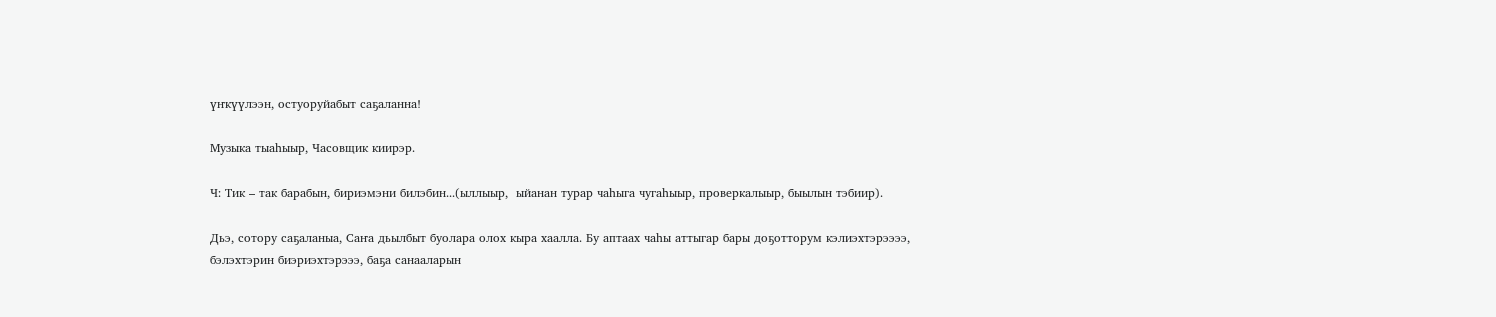үҥкүүлээн, остуоруйабыт саҕаланна!

Музыка тыаһыыр, Часовщик киирэр.

Ч: Тик – так барабын, бириэмэни билэбин...(ыллыыр,  ыйанан турар чаһыга чугаһыыр, проверкалыыр, быылын тэбиир).

Дьэ, сотору саҕаланыа, Саҥа дьылбыт буолара олох кыра хаалла. Бу аптаах чаһы аттыгар бары доҕотторум кэлиэхтэрээээ, бэлэхтэрин биэриэхтэрэээ, баҕа санааларын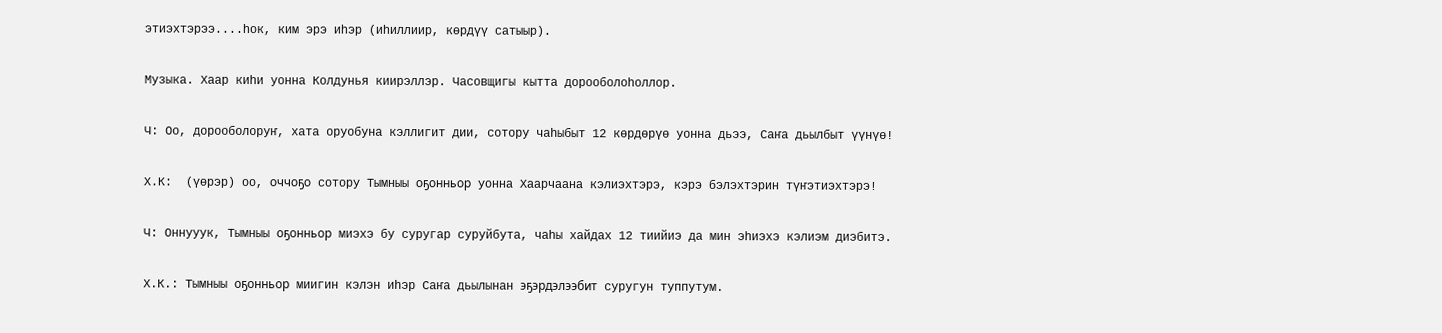этиэхтэрээ....һок, ким эрэ иһэр (иһиллиир, көрдүү сатыыр).

Музыка. Хаар киһи уонна Колдунья киирэллэр. Часовщигы кытта дорооболоһоллор.

Ч: Оо, дорооболоруҥ, хата оруобуна кэллигит дии, сотору чаһыбыт 12 көрдөрүө уонна дьээ, Саҥа дьылбыт үүнүө!

Х.К:  (үөрэр) оо, оччоҕо сотору Тымныы оҕонньор уонна Хаарчаана кэлиэхтэрэ, кэрэ бэлэхтэрин түҥэтиэхтэрэ!

Ч: Оннууук, Тымныы оҕонньор миэхэ бу суругар суруйбута, чаһы хайдах 12 тиийиэ да мин эһиэхэ кэлиэм диэбитэ.

Х.К.: Тымныы оҕонньор миигин кэлэн иһэр Саҥа дьылынан эҕэрдэлээбит суругун туппутум.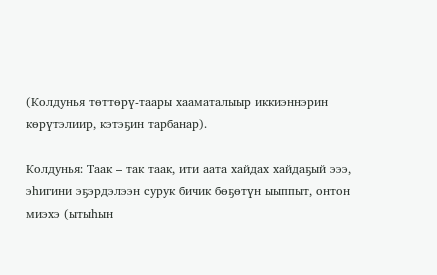(Колдунья төттөрү-таары хааматалыыр иккиэннэрин көрүтэлиир, кэтэҕин тарбанар).

Колдунья: Таак – так таак, ити аата хайдах хайдаҕый эээ, эһигини эҕэрдэлээн сурук бичик бөҕөтүн ыыппыт, онтон миэхэ (ытыһын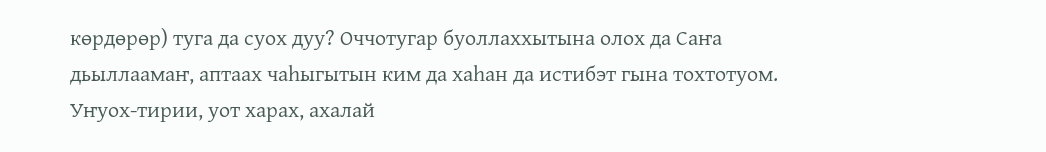көрдөрөр) туга да суох дуу? Оччотугар буоллаххытына олох да Саҥа дьыллаамаҥ, аптаах чаһыгытын ким да хаһан да истибэт гына тохтотуом. Уҥуох-тирии, уот харах, ахалай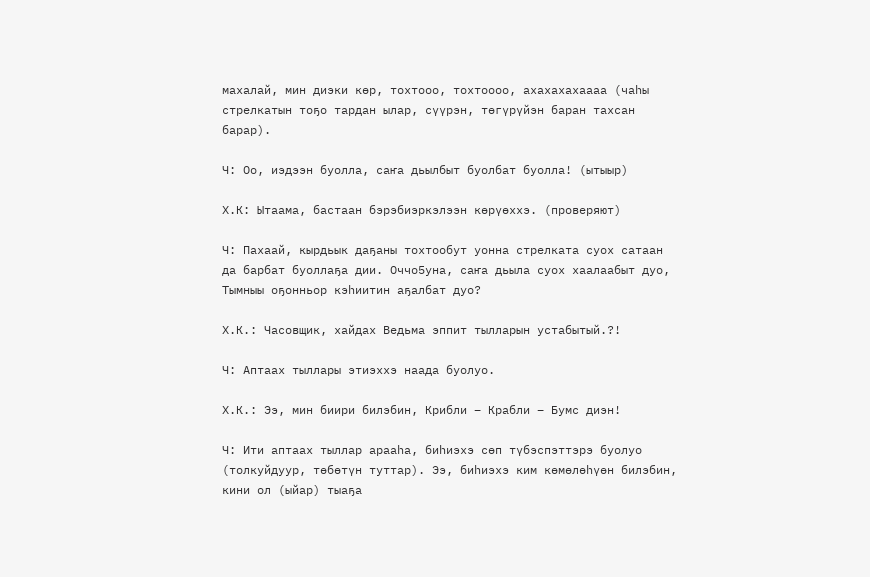махалай, мин диэки көр, тохтооо, тохтоооо, ахахахахаааа (чаһы стрелкатын тоҕо тардан ылар, сүүрэн, төгүрүйэн баран тахсан барар).

Ч: Оо, иэдээн буолла, саҥа дьылбыт буолбат буолла! (ытыыр)

Х.К: Ытаама, бастаан бэрэбиэркэлээн көрүөххэ. (проверяют)

Ч: Пахаай, кырдьык даҕаны тохтообут уонна стрелката суох сатаан да барбат буоллаҕа дии. Оччо5уна, саҥа дьыла суох хаалаабыт дуо, Тымныы оҕонньор кэһиитин аҕалбат дуо?

Х.К.: Часовщик, хайдах Ведьма эппит тылларын устабытый.?!

Ч: Аптаах тыллары этиэххэ наада буолуо.

Х.К.: Ээ, мин биири билэбин, Крибли – Крабли – Бумс диэн!

Ч: Ити аптаах тыллар арааһа, биһиэхэ сөп түбэспэттэрэ буолуо (толкуйдуур, төбөтүн туттар). Ээ, биһиэхэ ким көмөлөһүөн билэбин, кини ол (ыйар) тыаҕа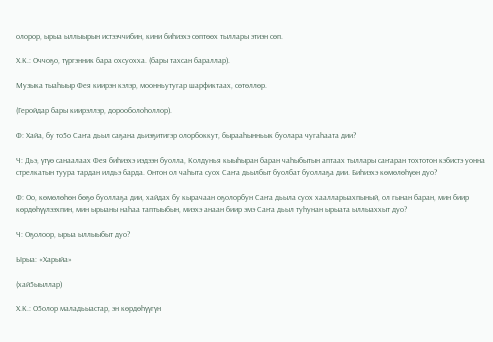олорор, ырыа ыллыырын истээччибин, кини биһиэхэ сөптөөх тыллары этиэн сөп.

Х.К.: Оччоҕо, түргэнник бара охсуохха. (бары тахсан бараллар).

Музыка тыаһыыр Фея киирэн кэлэр, моонньутугар шарфиктаах, сөтөллөр.

(Геройдар бары киирэллэр, дорооболоһоллор).

Ф: Хайа, бу то5о Саҥа дьыл саҕана дьиэҕитигэр олорбоккут, бырааһынньык буолара чугаһаата дии?

Ч: Дьэ, үтүө санаалаах Фея биһиэхэ иэдээн буолла, Колдунья кыыһыран баран чаһыбытын аптаах тыллары саҥаран тохтотон кэбистэ уонна стрелкатын туура тардан илдьэ барда. Онтон ол чаһыта суох Саҥа дьылбыт буолбат буоллаҕа дии. Биһиэхэ көмөлөһүөн дуо?

Ф: Оо, көмөлөһөн бөҕө буоллаҕа дии, хайдах бу кырачаан оҕолорбун Саҥа дьыла суох хаалларыахпыный, ол гынан баран, мин биир көрдөһүүлээхпин, мин ырыаны наһаа таптыыбын, миэхэ анаан биир эмэ Саҥа дьыл туһунан ырыата ыллыаххыт дуо?

Ч: Оҕолоор, ырыа ыллыыбыт дуо?

Ырыа: «Харыйа»

(хай5ыыллар)

Х.К.: О5олор маладьыастар, эн көрдөһүүгүн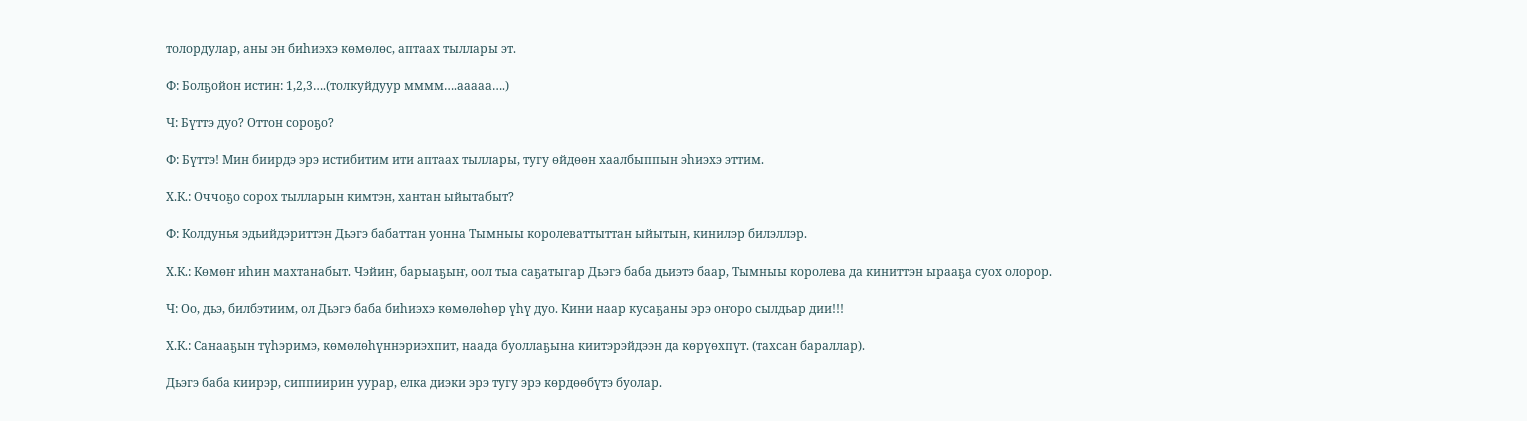толордулар, аны эн биһиэхэ көмөлөс, аптаах тыллары эт.

Ф: Болҕойон истин: 1,2,3….(толкуйдуур мммм….ааааа….)

Ч: Бүттэ дуо? Оттон сороҕо?

Ф: Бүттэ! Мин биирдэ эрэ истибитим ити аптаах тыллары, тугу өйдөөн хаалбыппын эһиэхэ эттим.

Х.К.: Оччоҕо сорох тылларын кимтэн, хантан ыйытабыт?

Ф: Колдунья эдьийдэриттэн Дьэгэ бабаттан уонна Тымныы королеваттыттан ыйытын, кинилэр билэллэр.

Х.К.: Көмөҥ иһин махтанабыт. Чэйиҥ, барыаҕыҥ, оол тыа саҕатыгар Дьэгэ баба дьиэтэ баар, Тымныы королева да киниттэн ырааҕа суох олорор.

Ч: Оо, дьэ, билбэтиим, ол Дьэгэ баба биһиэхэ көмөлөһөр үһү дуо. Кини наар кусаҕаны эрэ оҥоро сылдьар дии!!!

Х.К.: Санааҕын түһэримэ, көмөлөһүннэриэхпит, наада буоллаҕына киитэрэйдээн да көрүөхпүт. (тахсан бараллар).

Дьэгэ баба киирэр, сиппиирин уурар, елка диэки эрэ тугу эрэ көрдөөбүтэ буолар.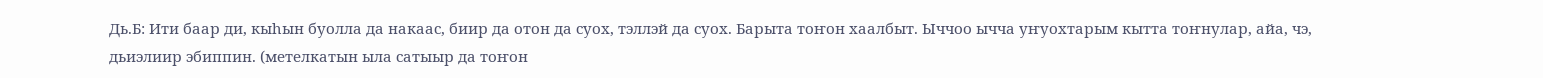Дь.Б: Ити баар ди, кыһын буолла да накаас, биир да отон да суох, тэллэй да суох. Барыта тоҥон хаалбыт. Ыччоо ычча уҥуохтарым кытта тоҥнулар, айа, чэ, дьиэлиир эбиппин. (метелкатын ыла сатыыр да тоҥон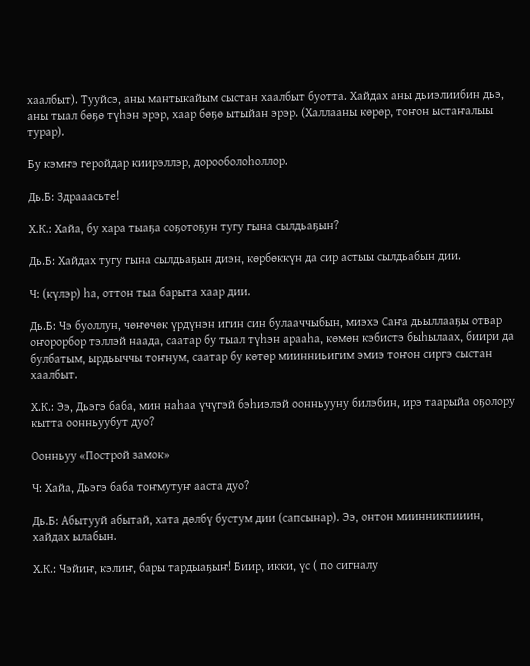хаалбыт). Тууйсэ, аны мантыкайым сыстан хаалбыт буотта. Хайдах аны дьиэлиибин дьэ, аны тыал бөҕө түһэн эрэр, хаар бөҕө ытыйан эрэр. (Халлааны көрөр, тоҥон ыстаҥалыы турар).

Бу кэмҥэ геройдар киирэллэр, дорооболоһоллор.

Дь.Б: Здрааасьте!

Х.К.: Хайа, бу хара тыаҕа соҕотоҕун тугу гына сылдьаҕын?

Дь.Б: Хайдах тугу гына сылдьаҕын диэн, көрбөккүн да сир астыы сылдьабын дии.

Ч: (күлэр) һа, оттон тыа барыта хаар дии.

Дь.Б: Чэ буоллун, чөҥөчөк үрдүнэн игин син булааччыбын, миэхэ Саҥа дьыллааҕы отвар оҥорорбор тэллэй наада, саатар бу тыал түһэн арааһа, көмөн кэбистэ быһылаах, биири да булбатым, ырдьыччы тоҥнум, саатар бу көтөр миинниьигим эмиэ тоҥон сиргэ сыстан хаалбыт.

Х.К.: Ээ, Дьэгэ баба, мин наһаа үчүгэй бэһиэлэй оонньууну билэбин, ирэ таарыйа оҕолору кытта оонньуубут дуо?

Оонньуу «Построй замок»

Ч: Хайа, Дьэгэ баба тоҥмутуҥ ааста дуо?

Дь.Б: Абытууй абытай, хата дөлбү бустум дии (сапсынар). Ээ, онтон миинникпииин, хайдах ылабын.

Х.К.: Чэйиҥ, кэлиҥ, бары тардыаҕыҥ! Биир, икки, үс ( по сигналу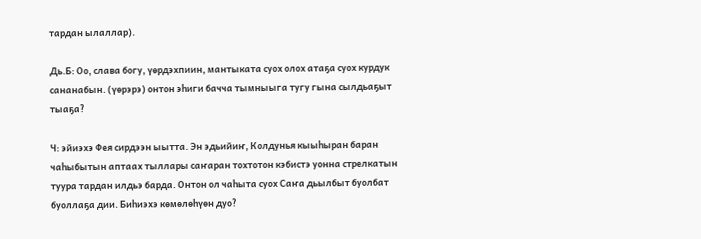тардан ылаллар).

Дь.Б: Оо, слава богу, үөрдэхпиин, мантыката суох олох атаҕа суох курдук сананабын. (үөрэрэ) онтон эһиги бачча тымныыга тугу гына сылдьаҕыт тыаҕа?

Ч: эйиэхэ Фея сирдээн ыытта. Эн эдьийиҥ, Колдунья кыыһыран баран чаһыбытын аптаах тыллары саҥаран тохтотон кэбистэ уонна стрелкатын туура тардан илдьэ барда. Онтон ол чаһыта суох Саҥа дьылбыт буолбат буоллаҕа дии. Биһиэхэ көмөлөһүөн дуо?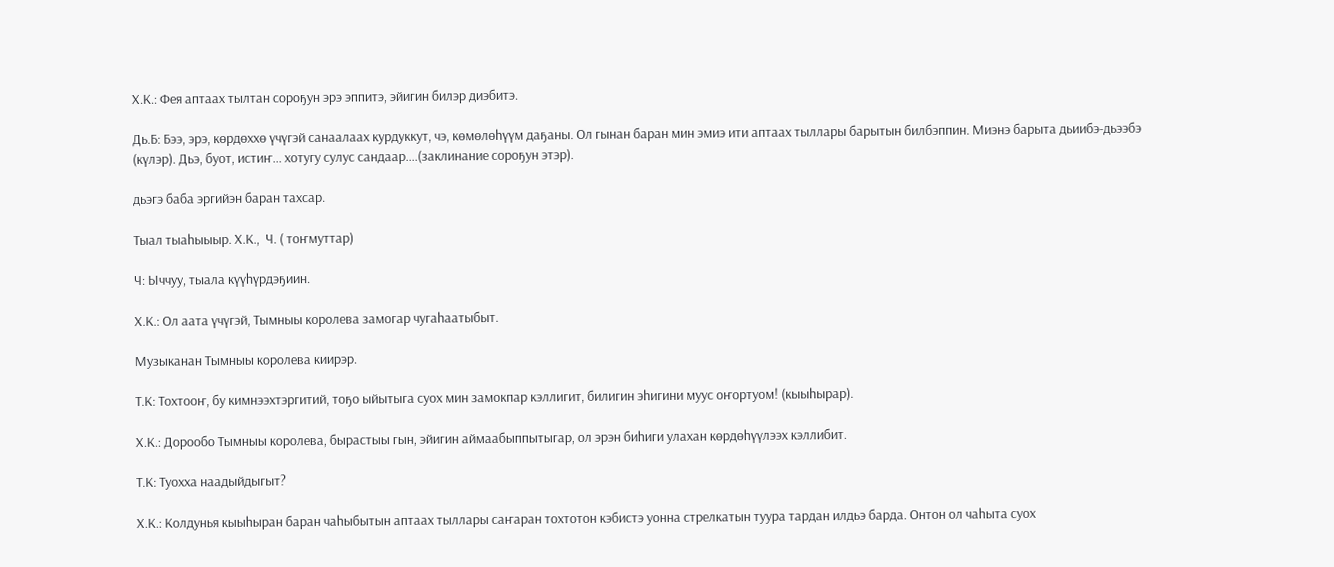Х.К.: Фея аптаах тылтан сороҕун эрэ эппитэ, эйигин билэр диэбитэ.

Дь.Б: Бээ, эрэ, көрдөххө үчүгэй санаалаах курдуккут, чэ, көмөлөһүүм даҕаны. Ол гынан баран мин эмиэ ити аптаах тыллары барытын билбэппин. Миэнэ барыта дьиибэ-дьээбэ (күлэр). Дьэ, буот, истиҥ... хотугу сулус сандаар....(заклинание сороҕун этэр).

дьэгэ баба эргийэн баран тахсар.

Тыал тыаһыыыр. Х.К.,  Ч. ( тоҥмуттар)

Ч: Ыччуу, тыала күүһүрдэҕиин.

Х.К.: Ол аата үчүгэй, Тымныы королева замогар чугаһаатыбыт.

Музыканан Тымныы королева киирэр.

Т.К: Тохтооҥ, бу кимнээхтэргитий, тоҕо ыйытыга суох мин замокпар кэллигит, билигин эһигини муус оҥортуом! (кыыһырар).

Х.К.: Дорообо Тымныы королева, бырастыы гын, эйигин аймаабыппытыгар, ол эрэн биһиги улахан көрдөһүүлээх кэллибит.

Т.К: Туохха наадыйдыгыт?

Х.К.: Колдунья кыыһыран баран чаһыбытын аптаах тыллары саҥаран тохтотон кэбистэ уонна стрелкатын туура тардан илдьэ барда. Онтон ол чаһыта суох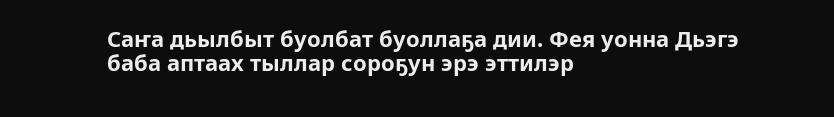Саҥа дьылбыт буолбат буоллаҕа дии. Фея уонна Дьэгэ баба аптаах тыллар сороҕун эрэ эттилэр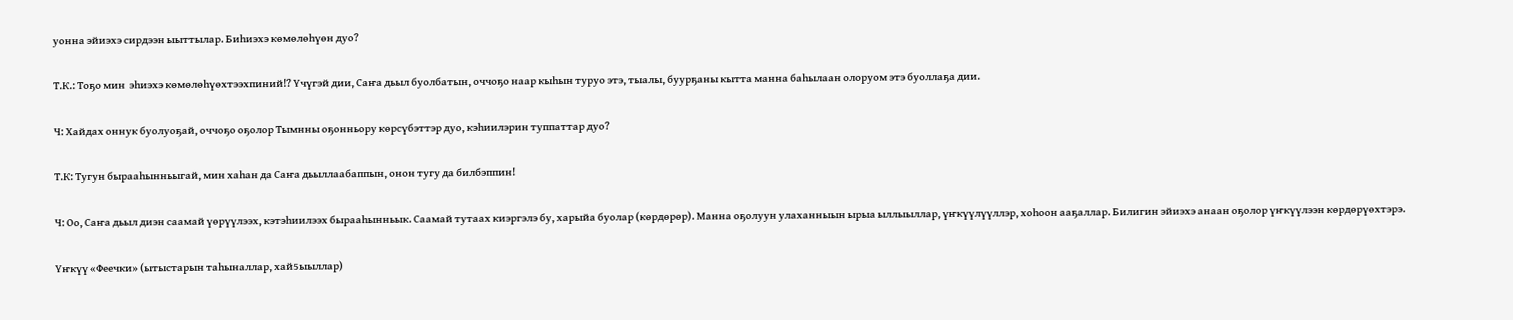уонна эйиэхэ сирдээн ыыттылар. Биһиэхэ көмөлөһүөн дуо?

Т.К.: Тоҕо мин  эһиэхэ көмөлөһүөхтээхпиний!? Үчүгэй дии, Саҥа дьыл буолбатын, оччоҕо наар кыһын туруо этэ, тыалы, буурҕаны кытта манна баһылаан олоруом этэ буоллаҕа дии.

Ч: Хайдах оннук буолуоҕай, оччоҕо оҕолор Тымнны оҕонньору көрсүбэттэр дуо, кэһиилэрин туппаттар дуо?

Т.К: Тугун бырааһынньыгай, мин хаһан да Саҥа дьыллаабаппын, онон тугу да билбэппин!

Ч: Оо, Саҥа дьыл диэн саамай үөрүүлээх, кэтэһиилээх бырааһынньык. Саамай тутаах киэргэлэ бу, харыйа буолар (көрдөрөр). Манна оҕолуун улаханныын ырыа ыллыыллар, үҥкүүлүүллэр, хоһоон ааҕаллар. Билигин эйиэхэ анаан оҕолор үҥкүүлээн көрдөрүөхтэрэ.

Үҥкүү «Феечки» (ытыстарын таһыналлар, хай5ыыллар)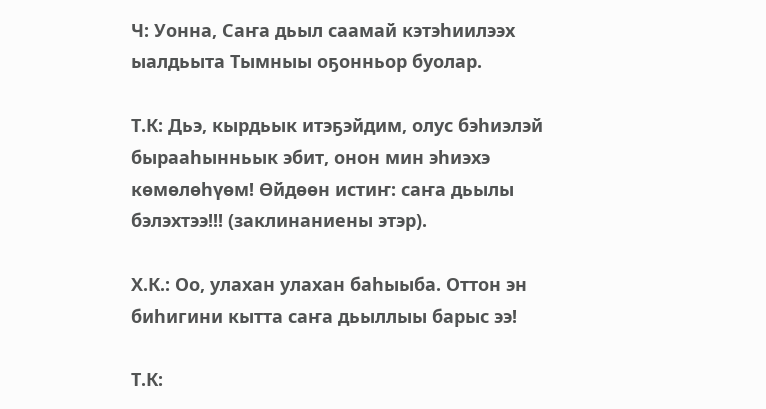Ч: Уонна, Саҥа дьыл саамай кэтэһиилээх ыалдьыта Тымныы оҕонньор буолар.

Т.К: Дьэ, кырдьык итэҕэйдим, олус бэһиэлэй бырааһынньык эбит, онон мин эһиэхэ көмөлөһүөм! Өйдөөн истиҥ: саҥа дьылы бэлэхтээ!!! (заклинаниены этэр).

Х.К.: Оо, улахан улахан баһыыба. Оттон эн биһигини кытта саҥа дьыллыы барыс ээ!

Т.К: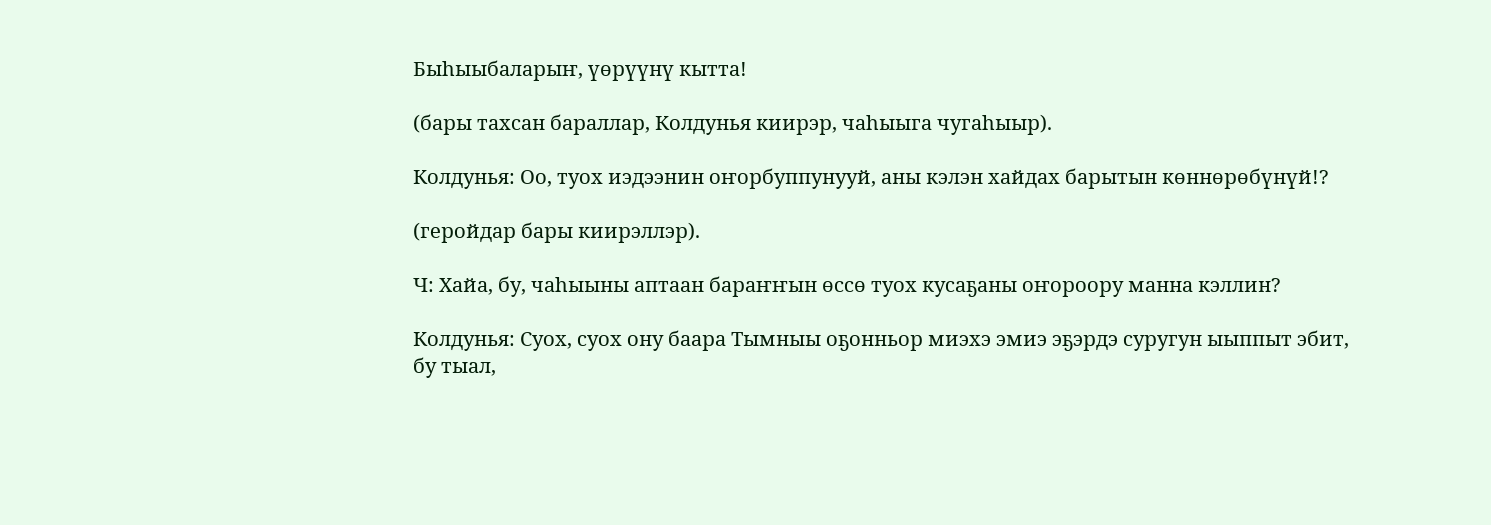Быһыыбаларыҥ, үөрүүнү кытта!

(бары тахсан бараллар, Колдунья киирэр, чаһыыга чугаһыыр).

Колдунья: Оо, туох иэдээнин оҥорбуппунууй, аны кэлэн хайдах барытын көннөрөбүнүй!?

(геройдар бары киирэллэр).

Ч: Хайа, бу, чаһыыны аптаан бараҥҥын өссө туох кусаҕаны оҥороору манна кэллин?

Колдунья: Суох, суох ону баара Тымныы оҕонньор миэхэ эмиэ эҕэрдэ суругун ыыппыт эбит, бу тыал,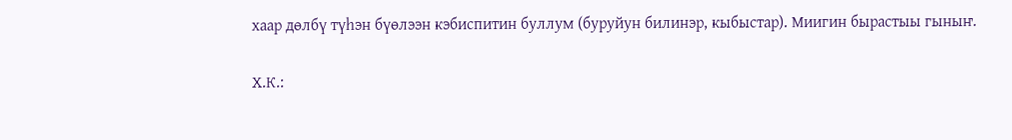хаар дөлбү түһэн бүөлээн кэбиспитин буллум (буруйун билинэр, кыбыстар). Миигин бырастыы гыныҥ.

Х.К.: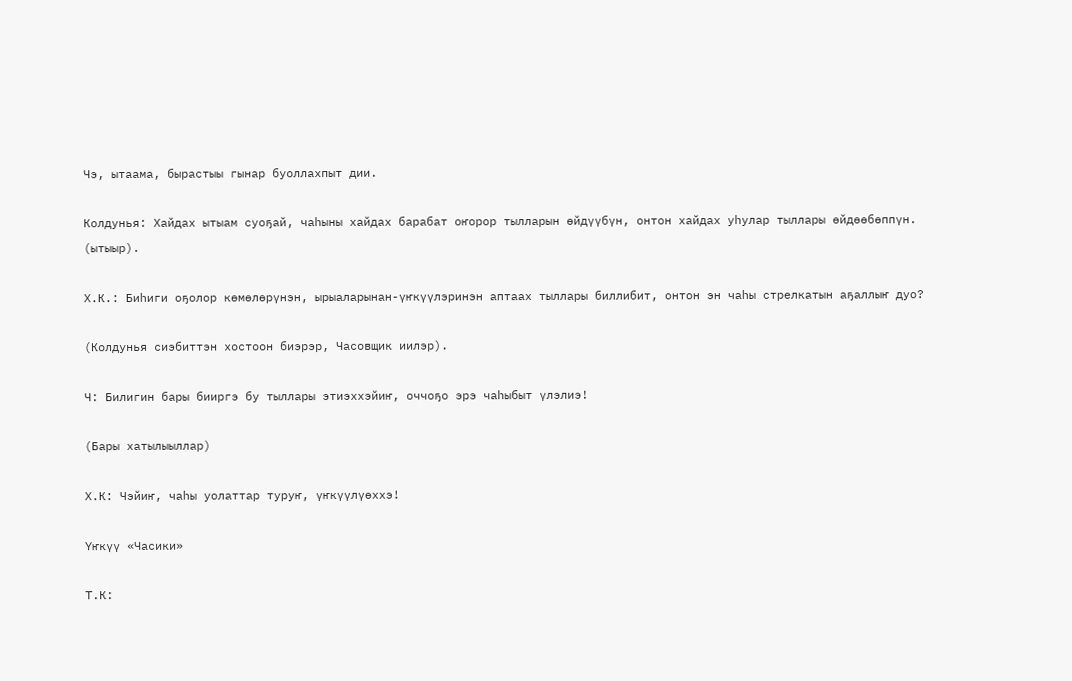Чэ, ытаама, бырастыы гынар буоллахпыт дии.

Колдунья: Хайдах ытыам суоҕай, чаһыны хайдах барабат оҥорор тылларын өйдүүбүн, онтон хайдах уһулар тыллары өйдөөбөппүн. (ытыыр).

Х.К.: Биһиги оҕолор көмөлөрүнэн, ырыаларынан-үҥкүүлэринэн аптаах тыллары биллибит, онтон эн чаһы стрелкатын аҕаллыҥ дуо?

(Колдунья сиэбиттэн хостоон биэрэр, Часовщик иилэр).

Ч: Билигин бары бииргэ бу тыллары этиэххэйиҥ, оччоҕо эрэ чаһыбыт үлэлиэ!

(Бары хатылыыллар)

Х.К: Чэйиҥ, чаһы уолаттар туруҥ, үҥкүүлүөххэ!

Үҥкүү «Часики»

Т.К: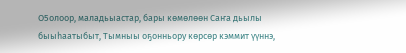О5олоор, маладьыастар, бары көмөлөөн Саҥа дьылы быыһаатыбыт, Тымныы оҕонньору көрсөр кэммит үүннэ,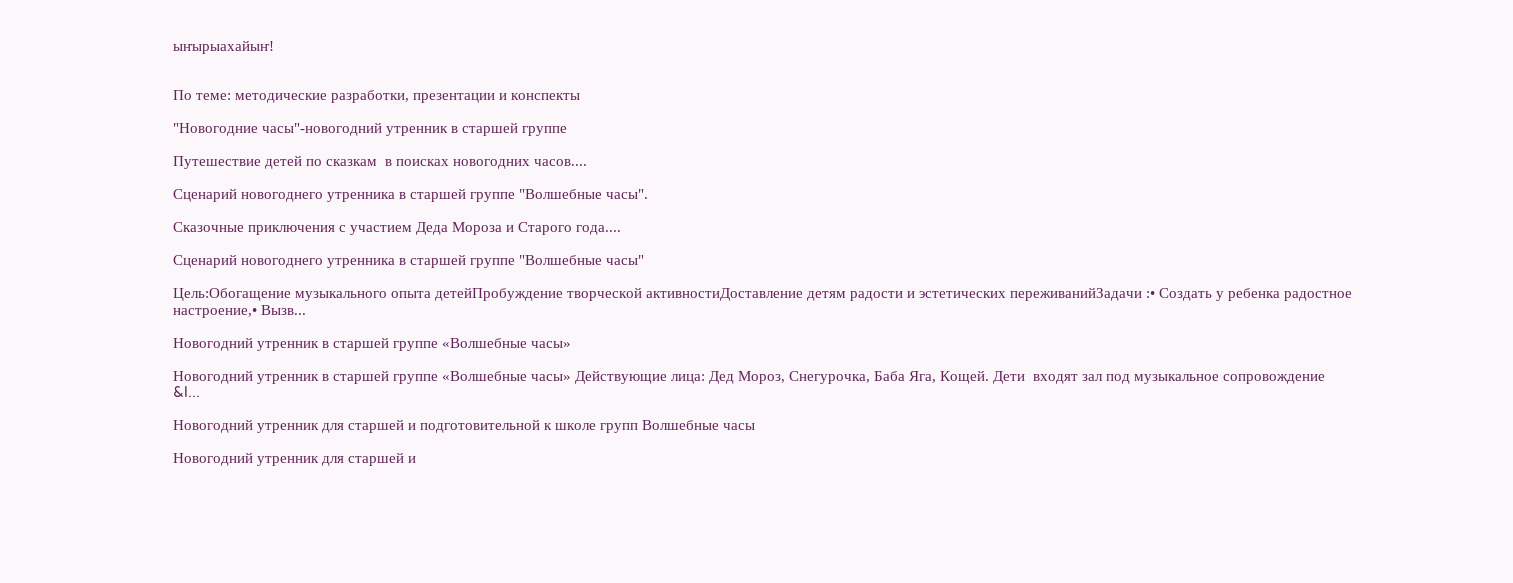ыҥырыахайыҥ!


По теме: методические разработки, презентации и конспекты

"Новогодние часы"-новогодний утренник в старшей группе

Путешествие детей по сказкам  в поисках новогодних часов....

Сценарий новогоднего утренника в старшей группе "Волшебные часы".

Сказочные приключения с участием Деда Мороза и Старого года....

Сценарий новогоднего утренника в старшей группе "Волшебные часы"

Цель:Обогащение музыкального опыта детейПробуждение творческой активностиДоставление детям радости и эстетических переживанийЗадачи :• Создать у ребенка радостное настроение,• Вызв...

Новогодний утренник в старшей группе «Волшебные часы»

Новогодний утренник в старшей группе «Волшебные часы» Действующие лица: Дед Мороз, Снегурочка, Баба Яга, Кощей. Дети  входят зал под музыкальное сопровождение   &l...

Новогодний утренник для старшей и подготовительной к школе групп Волшебные часы

Новогодний утренник для старшей и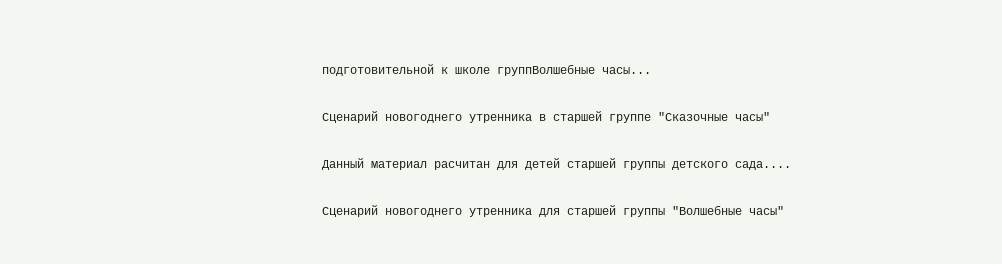подготовительной к школе группВолшебные часы...

Сценарий новогоднего утренника в старшей группе "Сказочные часы"

Данный материал расчитан для детей старшей группы детского сада....

Сценарий новогоднего утренника для старшей группы "Волшебные часы"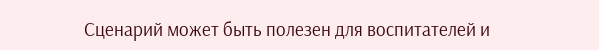Сценарий может быть полезен для воспитателей и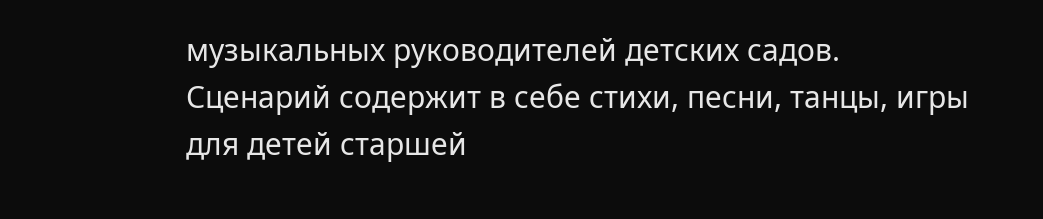музыкальных руководителей детских садов. Сценарий содержит в себе стихи, песни, танцы, игры для детей старшей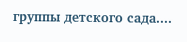группы детского сада....